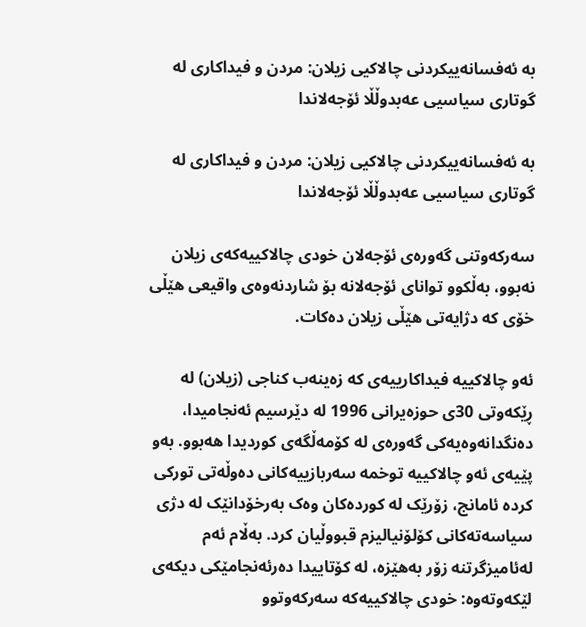بە ئەفسانەییکردنی چالاکیی زیلان: مردن و فیداکاری لە گوتاری سیاسیی عەبدوڵڵا ئۆجەلاندا

بە ئەفسانەییکردنی چالاکیی زیلان: مردن و فیداکاری لە گوتاری سیاسیی عەبدوڵڵا ئۆجەلاندا

سەرکەوتنی گەورەی ئۆجەلان خودی چالاکییەکەی زیلان نەبوو، بەڵکوو توانای ئۆجەلانە بۆ شاردنەوەی واقیعی هێڵی خۆی کە دژایەتی هێڵی زیلان دەکات.

ئەو چالاکییە فیداکارییەی کە زەینەب کناجی (زیلان) لە ڕێکەوتی 30ی حوزەیرانی 1996 لە دێرسیم ئەنجامیدا، دەنگدانەوەیەکی گەورەی لە کۆمەڵگەی کوردیدا هەبوو. بەو پێیەی ئەو چالاکییە توخمە سەربازییەکانی دەوڵەتی تورکی کردە ئامانج، زۆرێک لە کوردەکان وەک بەرخۆدانێک لە دژی سیاسەتەکانی کۆلۆنیالیزم قبووڵیان کرد. بەڵام ئەم لەئامیزگرتنە زۆر بەهێزە، لە کۆتاییدا دەرئەنجامێکی دیکەی لێکەوتەوە: خودی چالاکییەکە سەرکەوتوو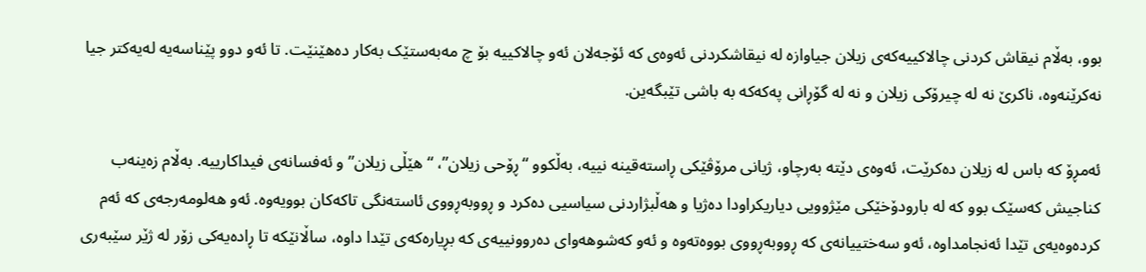بوو، بەڵام نیقاش کردنی چالاکییەکەی زیلان جیاوازە لە نیقاشکردنی ئەوەی کە ئۆجەلان ئەو چالاکییە بۆ چ مەبەستێک بەکار دەهێنێت. تا ئەو دوو پێناسەیە لەیەکتر جیا نەکرێنەوە، ناکرێ نە لە چیرۆکی زیلان و نە لە گۆڕانی پەکەکە بە باشی تێبگەین.

ئەمڕۆ کە باس لە زیلان دەکرێت، ئەوەی دێتە بەرچاو، ژیانی مرۆڤێکی ڕاستەقینە نییە، بەڵکوو “ڕۆحی زیلان”، “هێڵی زیلان” و ئەفسانەی فیداکارییە. بەڵام زەینەب کناجیش کەسێک بوو کە لە بارودۆخێکی مێژوویی دیاریکراودا دەژیا و هەڵبژاردنی سیاسیی دەکرد و ڕووبەڕووی ئاستەنگی تاکەکان بوویەوە. ئەو هەلومەرجەی کە ئەم کردەوەیەی تێدا ئەنجامداوە، ئەو سەختییانەی کە ڕووبەڕووی بووەتەوە و ئەو کەشوهەوای دەروونییەی کە بڕیارەکەی تێدا داوە، ساڵانێکە تا ڕادەیەکی زۆر لە ژێر سێبەری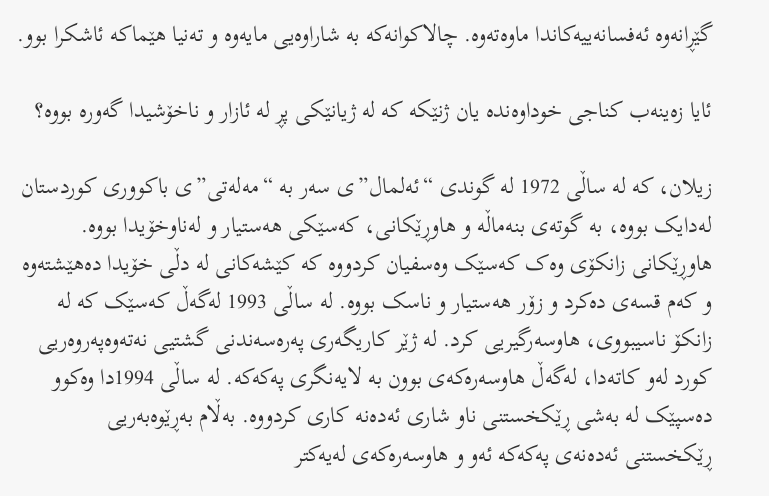گێڕانەوە ئەفسانەییەکاندا ماوەتەوە. چالاکوانەکە بە شاراوەیی مایەوە و تەنیا هێماکە ئاشکرا بوو.

ئایا زەینەب کناجی خوداوەندە یان ژنێکە کە لە ژیانێکی پڕ لە ئازار و ناخۆشیدا گەورە بووە؟

زیلان، کە لە ساڵی 1972 لە گوندی “ئەلمال”ی سەر بە “مەلەتی”ی باکووری کوردستان لەدایک بووە، بە گوتەی بنەماڵە و هاوڕێکانی، کەسێکی هەستیار و لەناوخۆیدا بووە. هاوڕێکانی زانکۆی وەک کەسێک وەسفیان کردووە کە کێشەکانی لە دڵی خۆیدا دەهێشتەوە و کەم قسەی دەکرد و زۆر هەستیار و ناسک بووە. لە ساڵی 1993 لەگەڵ کەسێک کە لە زانکۆ ناسیبووی، هاوسەرگیریی کرد. لە ژێر کاریگەری پەرەسەندنی گشتیی نەتەوەپەروەریی کورد لەو کاتەدا، لەگەڵ هاوسەرەکەی بوون بە لایەنگری پەکەکە. لە ساڵی 1994دا وەکوو دەسپێک لە بەشی ڕێکخستنی ناو شاری ئەدەنە کاری کردووە. بەڵام بەڕێوەبەریی ڕێکخستنی ئەدەنەی پەکەکە ئەو و هاوسەرەکەی لەیەکتر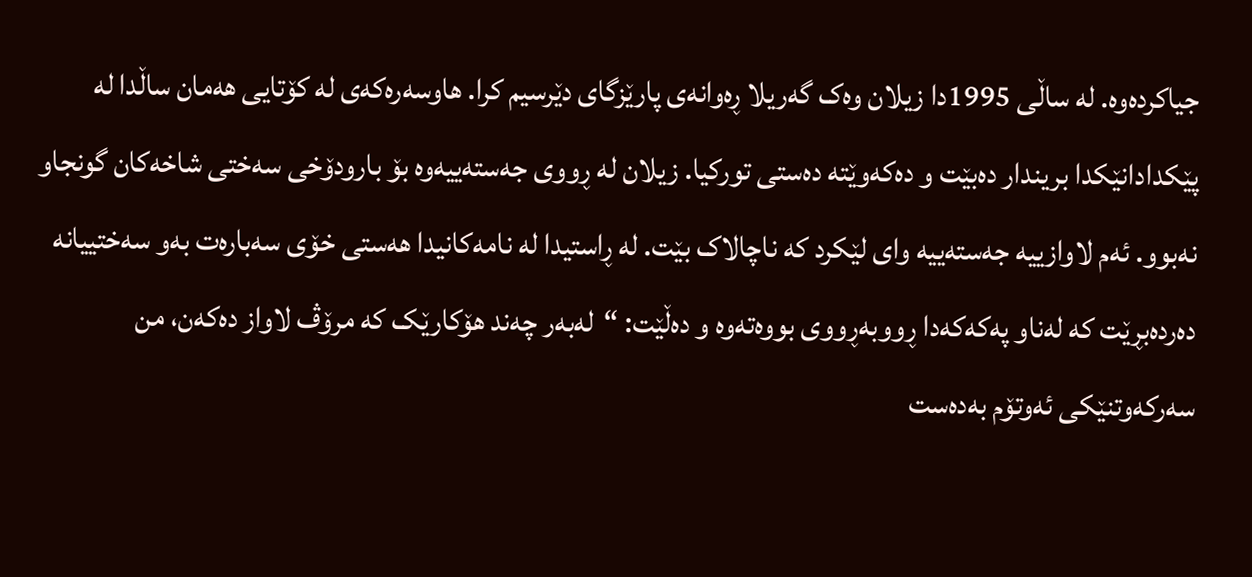جیاکردەوە. لە ساڵی 1995دا زیلان وەک گەریلا ڕەوانەی پارێزگای دێرسیم کرا. هاوسەرەکەی لە کۆتایی هەمان ساڵدا لە پێکدادانێکدا بریندار دەبێت و دەکەوێتە دەستی تورکیا. زیلان لە ڕووی جەستەییەوە بۆ بارودۆخی سەختی شاخەکان گونجاو نەبوو. ئەم لاوازییە جەستەییە وای لێکرد کە ناچالاک بێت. لە ڕاستیدا لە نامەکانیدا هەستی خۆی سەبارەت بەو سەختییانە دەردەبڕێت کە لەناو پەکەکەدا ڕووبەڕووی بووەتەوە و دەڵێت: “لەبەر چەند هۆکارێک کە مرۆڤ لاواز دەکەن، من سەرکەوتنێکی ئەوتۆم بەدەست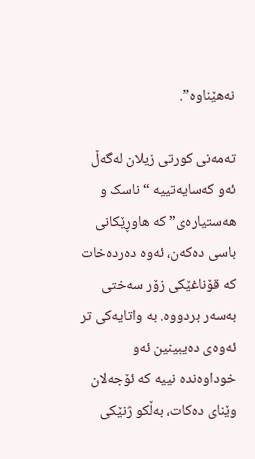نەهێناوە”.

تەمەنی کورتی زیلان لەگەڵ ئەو کەسایەتییە “ناسک و هەستیارەی” کە هاوڕێکانی باسی دەکەن، ئەوە دەردەخات کە قۆناغێکی زۆر سەختی بەسەر بردووە. بە واتایەکی تر ئەوەی دەیبینین ئەو خوداوەندە نییە کە ئۆجەلان وێنای دەکات، بەڵکو ژنێکی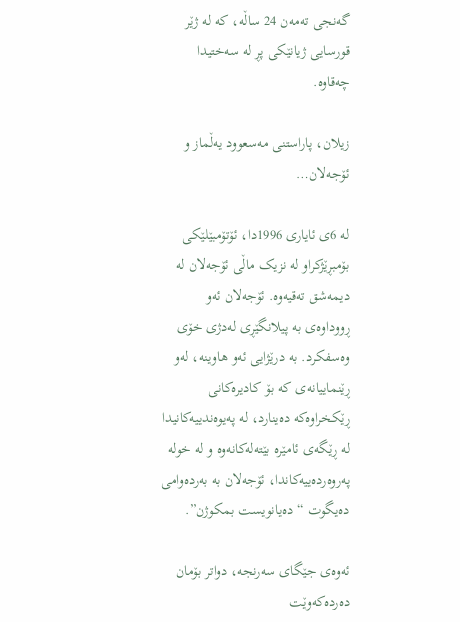گەنجی تەمەن 24 ساڵە، کە لە ژێر قورسایی ژیانێکی پڕ لە سەختیدا چەقاوە.

زیلان، پاراستنی مەسعوود یەڵماز و ئۆجەلان…

لە 6ی ئایاری 1996دا، ئۆتۆمبێلێکی بۆمبڕێژکراو لە نزیک ماڵی ئۆجەلان لە دیمەشق تەقیەوە. ئۆجەلان ئەو ڕووداوەی بە پیلانگێڕی لەدژی خۆی وەسفکرد. بە درێژایی ئەو هاوینە، لەو ڕێنماییانەی کە بۆ کادیرەکانی ڕێکخراوەکە دەینارد، لە پەیوەندییەکانیدا لە ڕێگەی ئامێرە بێتەلەکانەوە و لە خولە پەروەردەییەکاندا، ئۆجەلان بە بەردەوامی دەیگوت “دەیانویست بمکوژن”.

ئەوەی جێگای سەرنجە، دواتر بۆمان دەردەکەوێت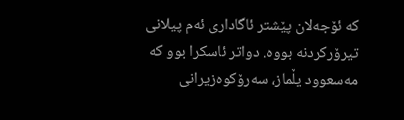کە ئۆجەلان پێشتر ئاگاداری ئەم پیلانی تیرۆرکردنە بووە. دواتر ئاسکرا بوو کە مەسعوود یڵماز، سەرۆکوەزیرانی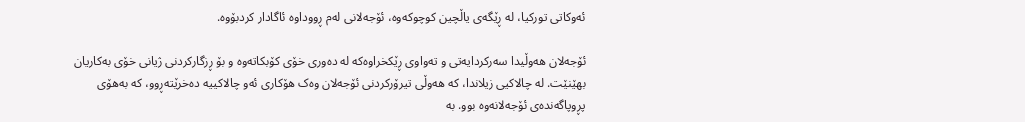ئەوکاتی تورکیا، لە ڕێگەی یاڵچین کوچوکەوە، ئۆجەلانی لەم ڕووداوە ئاگادار کردبۆوە.

ئۆجەلان هەوڵیدا سەرکردایەتی و تەواوی ڕێکخراوەکە لە دەوری خۆی کۆبکاتەوە و بۆ ڕزگارکردنی ژیانی خۆی بەکاریان بهێنێت. لە چالاکیی زیلاندا، کە هەوڵی تیرۆرکردنی ئۆجەلان وەک هۆکاری ئەو چالاکییە دەخرێتەڕوو، کە بەهۆی پڕوپاگەندەی ئۆجەلانەوە بوو. بە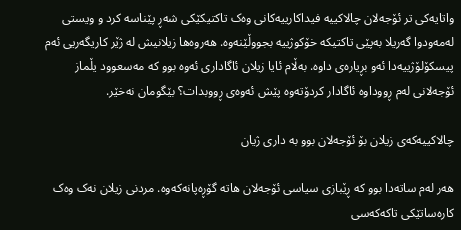واتایەکی تر ئۆجەلان چالاکییە فیداکارییەکانی وەک تاکتیکێکی شەڕ پێناسە کرد و ویستی لەمەودوا گەریلا بەپێی تاکتیکە خۆکوژییە بجووڵێنەوە. هەروەها زیلانیش لە ژێر کاریگەریی ئەم پیسکۆلۆژییەدا ئەو بڕیارەی داوە. بەڵام ئایا زیلان ئاگاداری ئەوە بوو کە مەسعوود یڵماز ئۆجەلانی لەم ڕووداوە ئاگادار کردۆتەوە پێش ئەوەی ڕووبدات؟ بێگومان نەخێر.

چالاکییەکەی زیلان بۆ ئۆجەلان بوو بە داری ژیان

هەر لەم ساتەدا بوو کە ڕێبازی سیاسی ئۆجەلان هاتە گۆڕەپانەکەوە. مردنی زیلان نەک وەک کارەساتێکی تاکەکەسی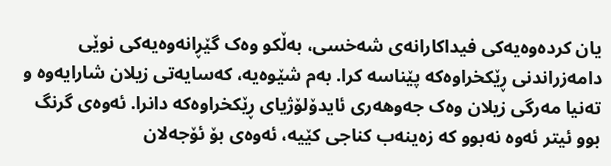یان کردەوەیەکی فیداکارانەی شەخسی، بەڵکو وەک گێڕانەوەیەکی نوێی دامەزراندنی ڕێکخراوەکە پێناسە کرا. بەم شێوەیە، کەسایەتی زیلان شارایەوە و تەنیا مەرگی زیلان وەک جەوهەری ئایدۆلۆژیای ڕێکخراوەکە دانرا. ئەوەی گرنگ بوو ئیتر ئەوە نەبوو کە زەینەب کناجی کێیە، ئەوەی بۆ ئۆجەلان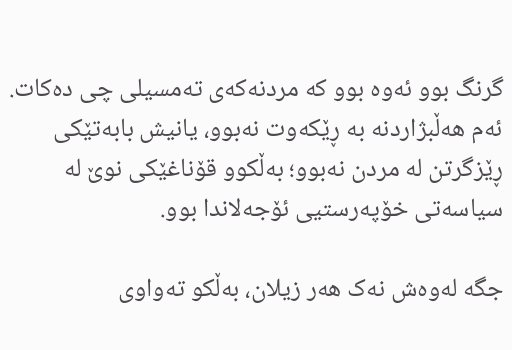گرنگ بوو ئەوە بوو کە مردنەکەی تەمسیلی چی دەکات. ئەم هەڵبژاردنە بە ڕێکەوت نەبوو، یانیش بابەتێکی ڕێزگرتن لە مردن نەبوو؛ بەڵکوو قۆناغێکی نوێ لە سیاسەتی خۆپەرستیی ئۆجەلاندا بوو.

جگە لەوەش نەک هەر زیلان، بەڵکو تەواوی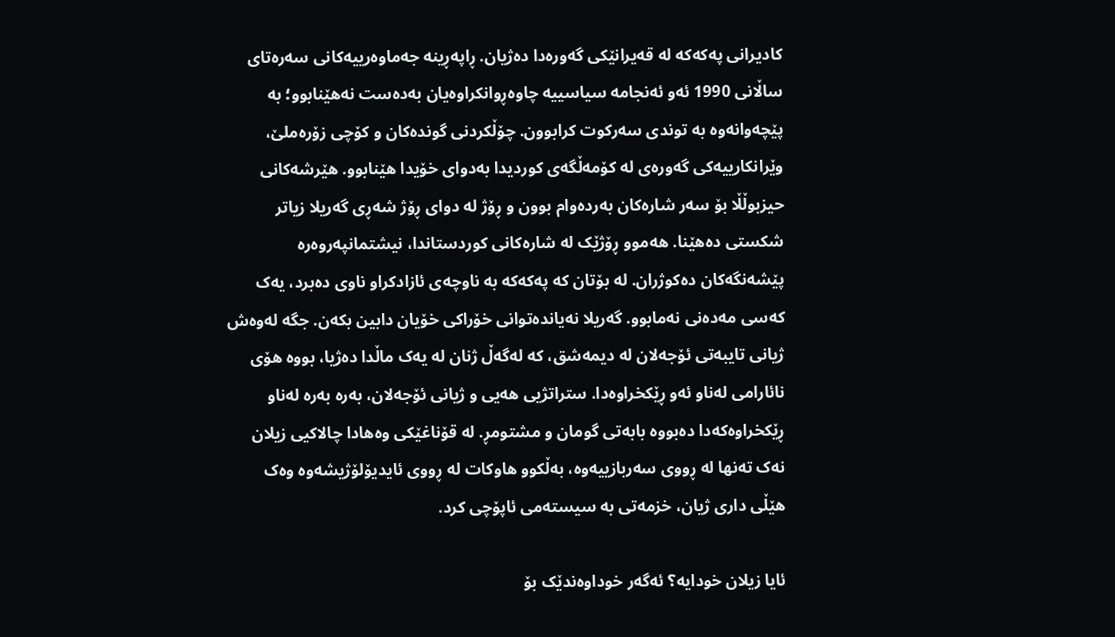کادیرانی پەکەکە لە قەیرانێکی گەورەدا دەژیان. ڕاپەڕینە جەماوەرییەکانی سەرەتای ساڵانی 1990 ئەو ئەنجامە سیاسییە چاوەڕوانکراوەیان بەدەست نەهێنابوو؛ بە پێچەوانەوە بە توندی سەرکوت کرابوون. چۆڵکردنی گوندەکان و کۆچی زۆرەملێ، وێرانکارییەکی گەورەی لە کۆمەڵگەی کوردیدا بەدوای خۆیدا هێنابوو. هێرشەکانی حیزبوڵڵا بۆ سەر شارەکان بەردەوام بوون و ڕۆژ لە دوای ڕۆژ شەڕی گەریلا زیاتر شکستی دەهێنا. هەموو ڕۆژێک لە شارەکانی کوردستاندا، نیشتمانپەروەرە پێشەنگەکان دەکوژران. لە بۆتان کە پەکەکە بە ناوچەی ئازادکراو ناوی دەبرد، یەک کەسی مەدەنی نەمابوو. گەریلا نەیاندەتوانی خۆراکی خۆیان دابین بکەن. جگە لەوەش ژیانی تایبەتی ئۆجەلان لە دیمەشق، کە لەگەڵ ژنان لە یەک ماڵدا دەژیا، بووە هۆی نائارامی لەناو ئەو ڕێکخراوەدا. ستراتژیی هەیی و ژیانی ئۆجەلان، بەرە بەرە لەناو ڕێکخراوەکەدا دەبووە بابەتی گومان و مشتومڕ. لە قۆناغێکی وەهادا چالاکیی زیلان نەک تەنها لە ڕووی سەربازییەوە، بەڵکوو هاوکات لە ڕووی ئایدیۆلۆژیشەوە وەک هێڵی داری ژیان، خزمەتی بە سیستەمی ئاپۆچی کرد.

ئایا زیلان خودایە؟ ئەگەر خوداوەندێک بۆ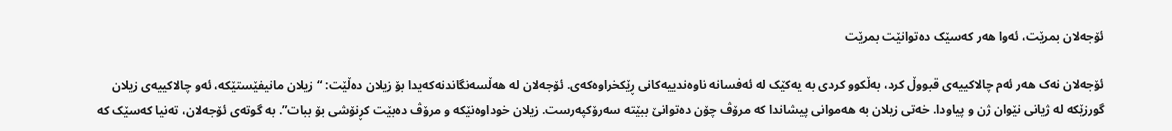ئۆجەلان بمرێت، ئەوا هەر کەسێک دەتوانێت بمرێت

ئۆجەلان نەک هەر ئەم چالاکییەی قبووڵ کرد، بەڵکوو کردی بە یەکێک لە ئەفسانە ناوەندییەکانی ڕێکخراوەکەی. ئۆجەلان لە هەڵسەنگاندنەکەیدا بۆ زیلان دەڵێت: “زیلان مانیفێستێکە، ئەو چالاکییەی زیلان گورزێکە لە ژیانی نێوان ژن و پیاودا. خەتی زیلان بە هەموانی پیشاندا کە مرۆڤ چۆن دەتوانێ ببێتە سەرۆکپەرست. زیلان خوداوەنێکە و مرۆڤ دەبێت کڕنۆشی بۆ ببات”. بە گوتەی ئۆجەلان، تەنیا کەسێک کە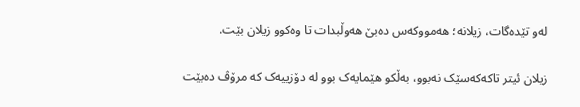لەو تێدەگات، زیلانە؛ هەمووکەس دەبێ هەوڵبدات تا وەکوو زیلان بێت.

زیلان ئیتر تاکەکەسێک نەبوو، بەڵکو هێمایەک بوو لە دۆزییەک کە مرۆڤ دەبێت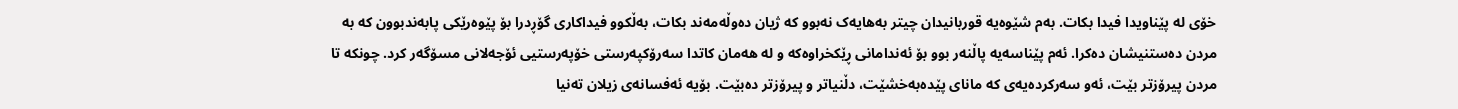خۆی لە پێناویدا فیدا بکات. بەم شێوەیە قوربانیدان چیتر بەهایەک نەبوو کە ژیان دەوڵەمەند بکات، بەڵکوو فیداکاری گۆڕدرا بۆ پێوەرێکی پابەندبوون کە بە مردن دەستنیشان دەکرا. ئەم پێناسەیە پاڵنەر بوو بۆ ئەندامانی ڕێکخراوەکە و لە هەمان کاتدا سەرۆکپەرستی خۆپەرستیی ئۆجەلانی مسۆگەر کرد. چونکە تا مردن پیرۆزتر بێت، ئەو سەرکردەیەی کە مانای پێدەبەخشێت، دڵنیاتر و پیرۆزتر دەبێت. بۆیە ئەفسانەی زیلان تەنیا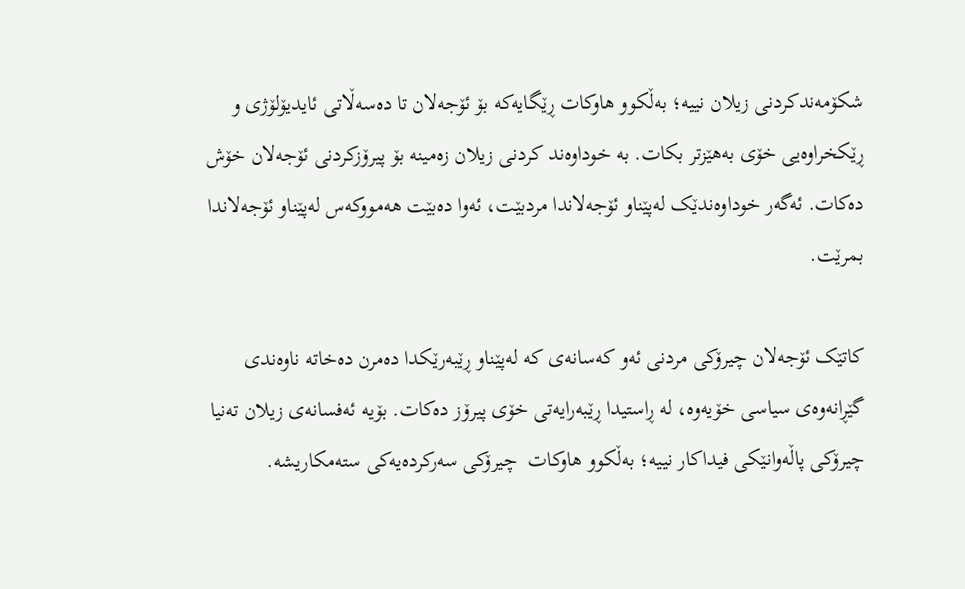شکۆمەندکردنی زیلان نییە؛ بەڵکوو هاوکات ڕێگایەکە بۆ ئۆجەلان تا دەسەڵاتی ئایدیۆلۆژی و ڕێکخراوەیی خۆی بەهێزتر بکات. بە خوداوەند کردنی زیلان زەمینە بۆ پیرۆزکردنی ئۆجەلان خۆش دەکات. ئەگەر خوداوەندێک لەپێناو ئۆجەلاندا مردبێت، ئەوا دەبێت هەمووکەس لەپێناو ئۆجەلاندا بمرێت.

کاتێک ئۆجەلان چیرۆکی مردنی ئەو کەسانەی کە لەپێناو ڕێبەرێکدا دەمرن دەخاتە ناوەندی گێڕانەوەی سیاسی خۆیەوە، لە ڕاستیدا ڕێبەرایەتی خۆی پیرۆز دەکات. بۆیە ئەفسانەی زیلان تەنیا چیرۆکی پاڵەوانێکی فیداکار نییە؛ بەڵکوو هاوکات  چیرۆکی سەرکردەیەکی ستەمکاریشە.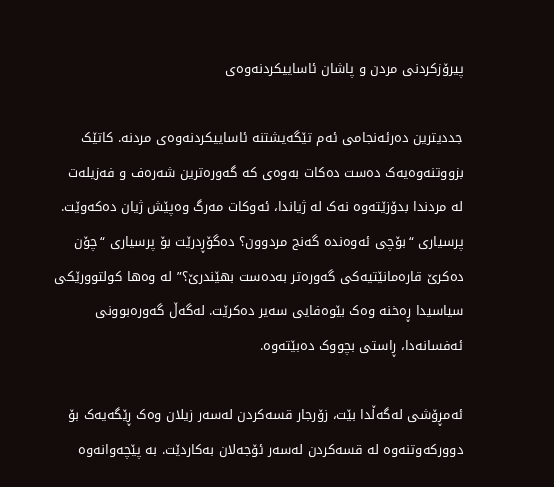پیرۆزکردنی مردن و پاشان ئاساییکردنەوەی

جددیترین دەرئەنجامی ئەم تێگەیشتنە ئاساییکردنەوەی مردنە. کاتێک بزووتنەوەیەک دەست دەکات بەوەی کە گەورەترین شەرەف و فەزیلەت لە مردندا بدۆزێتەوە نەک لە ژیاندا، ئەوکات مەرگ وەپێش ژیان دەکەوێت. پرسیاری “بۆچی ئەوەندە گەنج مردوون؟ دەگۆڕدرێت بۆ پرسیاری “چۆن دەکرێ قارەمانێتیەکی گەورەتر بەدەست بهێندرێ؟” لە وەها کولتوورێکی سیاسیدا ڕەخنە وەک بێوەفایی سەیر دەکرێت. لەگەڵ گەورەبوونی ئەفسانەدا، ڕاستی بچووک دەبێتەوە.

ئەمڕۆشی لەگەڵدا بێت، زۆرجار قسەکردن لەسەر زیلان وەک ڕێگەیەک بۆ دوورکەوتنەوە لە قسەکردن لەسەر ئۆجەلان بەکاردێت. بە پێچەوانەوە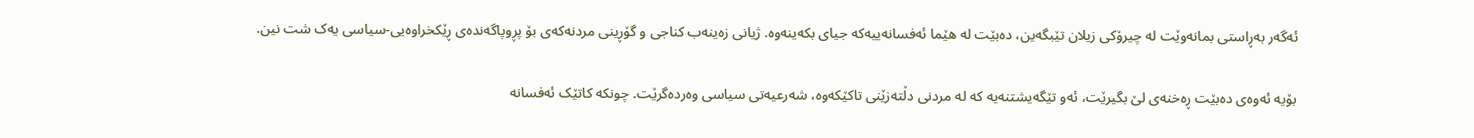ئەگەر بەڕاستی بمانەوێت لە چیرۆکی زیلان تێبگەین، دەبێت لە هێما ئەفسانەییەکە جیای بکەینەوە. ژیانی زەینەب کناجی و گۆڕینی مردنەکەی بۆ پڕوپاگەندەی ڕێکخراوەیی-سیاسی یەک شت نین.

بۆیە ئەوەی دەبێت ڕەخنەی لێ بگیرێت، ئەو تێگەیشتنەیە کە لە مردنی دڵتەزێنی تاکێکەوە، شەرعیەتی سیاسی وەردەگرێت. چونکە کاتێک ئەفسانە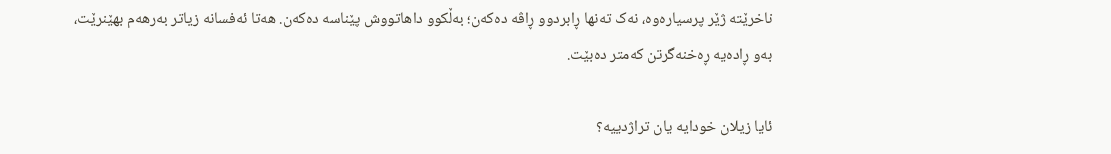ناخرێتە ژێر پرسیارەوە، نەک تەنها ڕابردوو ڕاڤە دەکەن؛ بەڵکوو داهاتووش پێناسە دەکەن. هەتا ئەفسانە زیاتر بەرهەم بهێنرێت، بەو ڕادەیە ڕەخنەگرتن کەمتر دەبێت.

ئایا زیلان خودایە یان تراژدییە؟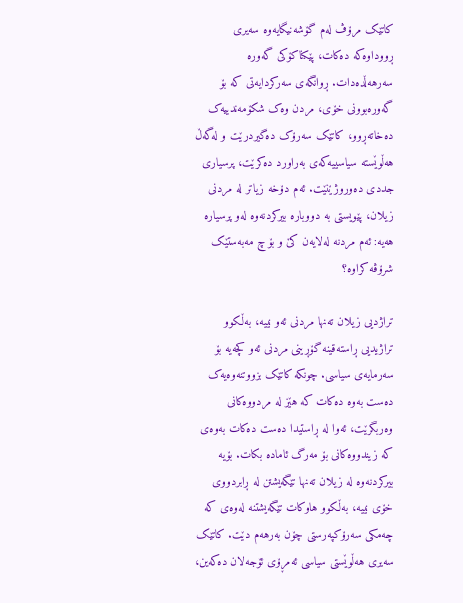کاتێک مرۆڤ لەم گۆشەنیگایەوە سەیری ڕووداوەکە دەکات، پێکناکۆکی گەورە سەرهەڵدەدات. ڕوانگەی سەرکردایەتی کە بۆ گەورەبوونی خۆی، مردن وەک شکۆمەندییەک دەخاتەڕوو، کاتێک سەرۆک دەگیردرێت و لەگەڵ هەڵوێستە سیاسییەکەی بەراورد دەکرێت، پرسیاری جددی دەوروژێنێت. ئەم دۆخە زیاتر لە مردنی زیلان، پێویستی بە دووبارە بیرکردنەوە لەو پرسیارە هەیە: ئەم مردنە لەلایەن کێ و بۆ چ مەبەستێک شرۆڤە کراوە؟

تراژدیی زیلان تەنها مردنی ئەو نییە، بەڵکوو تراژیدیی ڕاستەقینە گۆڕینی مردنی ئەو کچەیە بۆ سەرمایەی سیاسی. چونکە کاتێک بزووتنەوەیەک دەست بەوە دەکات کە هێز لە مردووەکانی وەربگرێت، ئەوا لە ڕاستیدا دەست دەکات بەوەی کە زیندووەکانی بۆ مەرگ ئامادە بکات. بۆیە بیرکردنەوە لە زیلان تەنها تێگەیشتن لە ڕابردووی خۆی نییە، بەڵکوو هاوکات تێگەیشتنە لەوەی کە چەمکی سەرۆکپەرستی چۆن بەرهەم دێت. کاتێک سەیری هەڵوێستی سیاسی ئەمڕۆی ئۆجەلان دەکەین،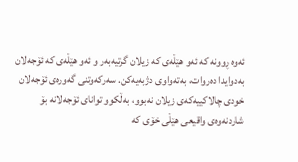ئەوە ڕوونە کە ئەو هێڵەی کە زیلان گرتیەبەر و ئەو هێڵەی کە ئۆجەلان بەدوایدا دەروات، بەتەواوی دژبەیەکن. سەرکەوتنی گەورەی ئۆجەلان خودی چالاکییەکەی زیلان نەبوو، بەڵکوو توانای ئۆجەلانە بۆ شاردنەوەی واقیعی هێڵی خۆی کە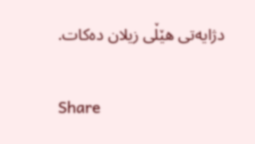دژایەتی هێڵی زیلان دەکات.

Share